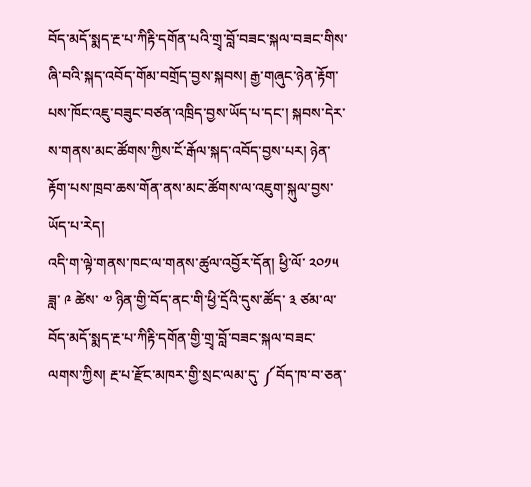བོད་མདོ་སྨད་རྔ་པ་ཀིརྟི་དགོན་པའི་གྲྭ་བློ་བཟང་སྐལ་བཟང་གིས་ཞི་བའི་སྐད་འབོད་གོམ་བགྲོད་བྱས་སྐབས། རྒྱ་གཞུང་ཉེན་རྟོག་པས་ཁོང་འཇུ་བཟུང་བཙན་འཁྲིད་བྱས་ཡོད་པ་དང་། སྐབས་དེར་ས་གནས་མང་ཚོགས་ཀྱིས་ངོ་རྒོལ་སྐད་འབོད་བྱས་པར། ཉེན་རྟོག་པས་ཁྲབ་ཆས་གོན་ནས་མང་ཚོགས་ལ་འཇུག་སྐུལ་བྱས་ཡོད་པ་རེད།
འདི་ག་ལྟེ་གནས་ཁང་ལ་གནས་ཚུལ་འབྱོར་དོན། ཕྱི་ལོ་ ༢༠༡༥ ཟླ་ ༩ ཚེས་ ༧ ཉིན་གྱི་བོད་ནང་གི་ཕྱི་དྲོའི་དུས་ཚོད་ ༣ ཙམ་ལ་བོད་མདོ་སྨད་རྔ་པ་ཀིརྟི་དགོན་གྱི་གྲྭ་བློ་བཟང་སྐལ་བཟང་ལགས་ཀྱིས། རྔ་པ་རྫོང་མཁར་གྱི་སྲང་ལམ་དུ་ ༼བོད་ཁ་བ་ཅན་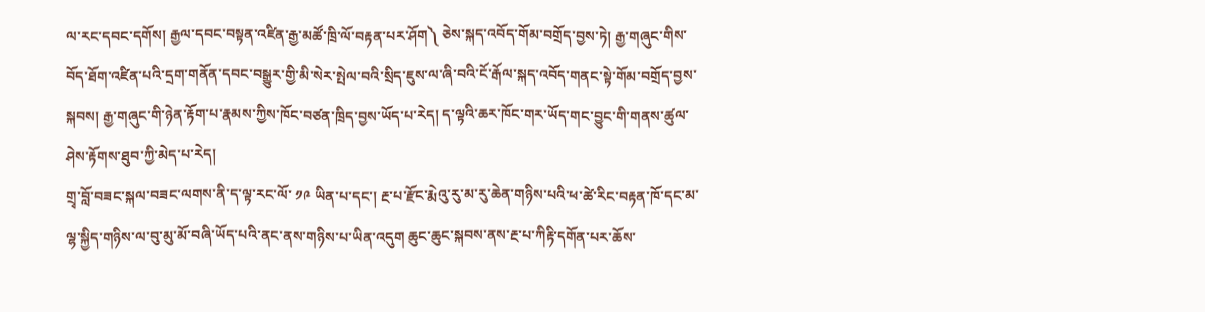ལ་རང་དབང་དགོས། རྒྱལ་དབང་བསྟན་འཛིན་རྒྱ་མཚོ་ཁྲི་ལོ་བརྟན་པར་ཤོག༽ ཅེས་སྐད་འབོད་གོམ་བགྲོད་བྱས་ཏེ། རྒྱ་གཞུང་གིས་བོད་ཐོག་འཛིན་པའི་དྲག་གནོན་དབང་བསྒྱུར་གྱི་མི་སེར་སྤེལ་བའི་སྲིད་ཇུས་ལ་ཞི་བའི་ངོ་རྒོལ་སྐད་འབོད་གནང་སྟེ་གོམ་བགྲོད་བྱས་སྐབས། རྒྱ་གཞུང་གི་ཉེན་རྟོག་པ་རྣམས་ཀྱིས་ཁོང་བཙན་ཁྲིད་བྱས་ཡོད་པ་རེད། ད་ལྟའི་ཆར་ཁོང་གར་ཡོད་གང་བྱུང་གི་གནས་ཚུལ་ཤེས་རྟོགས་ཐུབ་ཀྱི་མེད་པ་རེད།
གྲྭ་བློ་བཟང་སྐལ་བཟང་ལགས་ནི་ད་ལྟ་རང་ལོ་ ༡༩ ཡིན་པ་དང་། རྔ་པ་རྫོང་རྨེའུ་རུ་མ་རུ་ཆེན་གཉིས་པའི་ཕ་ཚེ་རིང་བརྟན་ཁོ་དང་མ་ལྷ་སྐྱིད་གཉིས་ལ་བུ་མུ་མོ་བཞི་ཡོད་པའི་ནང་ནས་གཉིས་པ་ཡིན་འདུག ཆུང་ཆུང་སྐབས་ནས་རྔ་པ་ཀིརྟི་དགོན་པར་ཆོས་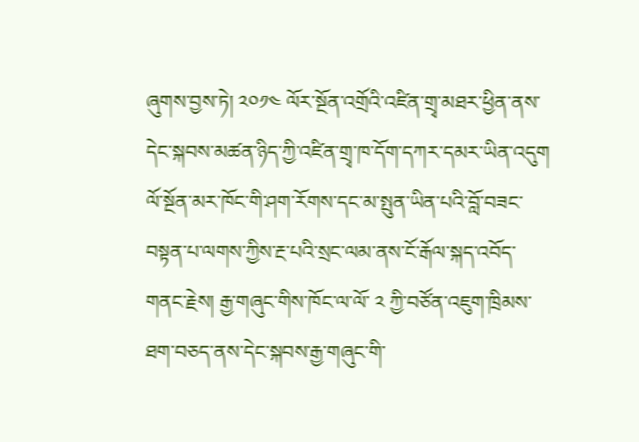ཞུགས་བྱས་ཏེ། ༢༠༡༤ ལོར་སྔོན་འགྲོའི་འཛིན་གྲྭ་མཐར་ཕྱིན་ནས་དེང་སྐབས་མཚན་ཉིད་ཀྱི་འཛིན་གྲྭ་ཁ་དོག་དཀར་དམར་ཡིན་འདུག
ལོ་སྔོན་མར་ཁོང་གི་ཤག་རོགས་དང་མ་སྤུན་ཡིན་པའི་བློ་བཟང་བསྟན་པ་ལགས་ཀྱིས་རྔ་པའི་སྲང་ལམ་ནས་ངོ་རྒོལ་སྐད་འབོད་གནང་རྗེས། རྒྱ་གཞུང་གིས་ཁོང་ལ་ལོ་ ༢ ཀྱི་བཙོན་འཇུག་ཁྲིམས་ཐག་བཅད་ནས་དེང་སྐབས་རྒྱ་གཞུང་གི་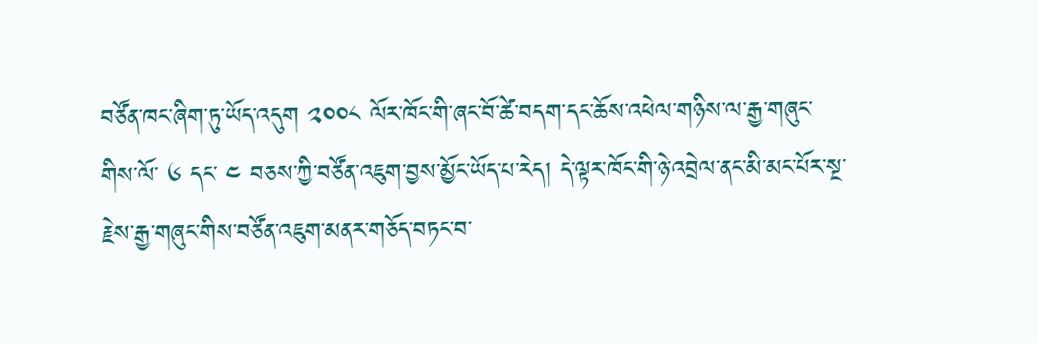བཙོན་ཁང་ཞིག་ཏུ་ཡོད་འདུག ༢༠༠༨ ལོར་ཁོང་གི་ཞང་བོ་ཚེ་བདག་དང་ཆོས་འཕེལ་གཉིས་ལ་རྒྱ་གཞུང་གིས་ལོ་ ༦ དང་ ༤ བཅས་ཀྱི་བཙོན་འཇུག་བྱས་མྱོང་ཡོད་པ་རེད། དེ་ལྟར་ཁོང་གི་ཉེ་འབྲེལ་ནང་མི་མང་པོར་སྔ་རྗེས་རྒྱ་གཞུང་གིས་བཙོན་འཇུག་མནར་གཅོད་བཏང་བ་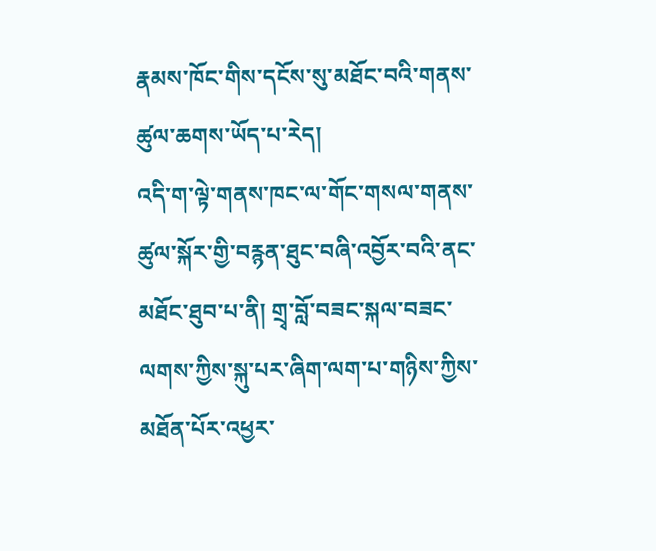རྣམས་ཁོང་གིས་དངོས་སུ་མཐོང་བའི་གནས་ཚུལ་ཆགས་ཡོད་པ་རེད།
འདི་ག་ལྟེ་གནས་ཁང་ལ་གོང་གསལ་གནས་ཚུལ་སྐོར་གྱི་བརྙན་ཐུང་བཞི་འབྱོར་བའི་ནང་མཐོང་ཐུབ་པ་ནི། གྲྭ་བློ་བཟང་སྐལ་བཟང་ལགས་ཀྱིས་སྐུ་པར་ཞིག་ལག་པ་གཉིས་ཀྱིས་མཐོན་པོར་འཕྱར་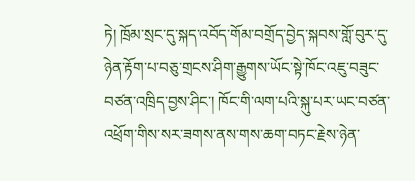ཏེ། ཁྲོམ་སྲང་དུ་སྐད་འབོད་གོམ་བགྲོད་བྱེད་སྐབས་གློ་བུར་དུ་ཉེན་རྟོག་པ་བཅུ་གྲངས་ཤིག་རྒྱུགས་ཡོང་སྟེ་ཁོང་འཇུ་བཟུང་བཙན་འཁྲིད་བྱས་ཤིང་། ཁོང་གི་ལག་པའི་སྐུ་པར་ཡང་བཙན་འཕྲོག་གིས་སར་ཟགས་ནས་གས་ཆག་བཏང་རྗེས་ཉེན་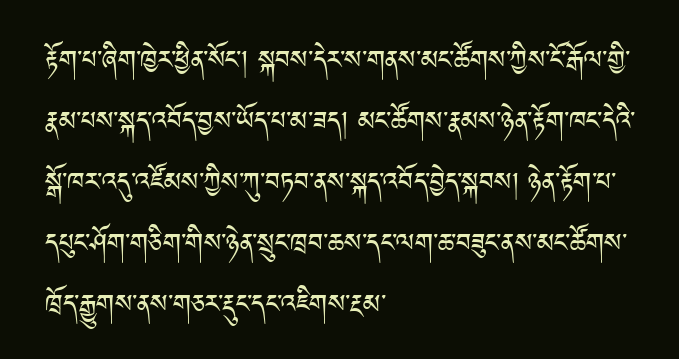རྟོག་པ་ཞིག་ཁྱེར་ཕྱིན་སོང་། སྐབས་དེར་ས་གནས་མང་ཚོགས་ཀྱིས་ངོ་རྒོལ་གྱི་རྣམ་པས་སྐད་འབོད་བྱས་ཡོད་པ་མ་ཟད། མང་ཚོགས་རྣམས་ཉེན་རྟོག་ཁང་དེའི་སྒོ་ཁར་འདུ་འཛོམས་ཀྱིས་ཀུ་བཏབ་ནས་སྐད་འབོད་བྱེད་སྐབས། ཉེན་རྟོག་པ་དཔུང་ཤོག་གཅིག་གིས་ཉེན་སྲུང་ཁྲབ་ཆས་དང་ལག་ཆ་བཟུང་ནས་མང་ཚོགས་ཁྲོད་རྒྱུགས་ནས་གཅར་རྡུང་དང་འཇིགས་རྔམ་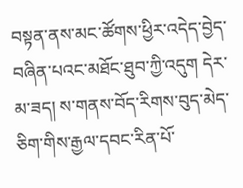བསྟན་ནས་མང་ཚོགས་ཕྱིར་འདེད་བྱེད་བཞིན་པའང་མཐོང་ཐུབ་ཀྱི་འདུག དེར་མ་ཟད། ས་གནས་བོད་རིགས་བུད་མེད་ཅིག་གིས་རྒྱལ་དབང་རིན་པོ་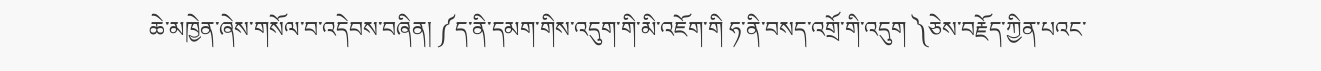ཆེ་མཁྱེན་ཞེས་གསོལ་བ་འདེབས་བཞིན། ༼ད་ནི་དམག་གིས་འདུག་གི་མི་འཇོག་གི ཧ་ནི་བསད་འགྲོ་གི་འདུག ༽ཅེས་བརྗོད་ཀྱིན་པའང་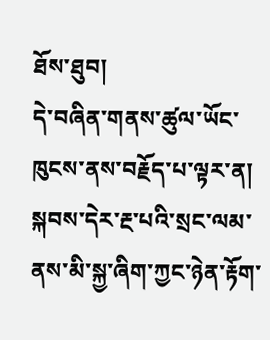ཐོས་ཐུབ།
དེ་བཞིན་གནས་ཚུལ་ཡོང་ཁུངས་ནས་བརྗོད་པ་ལྟར་ན། སྐབས་དེར་རྔ་པའི་སྲང་ལམ་ནས་མི་སྐྱ་ཞིག་ཀྱང་ཉེན་རྟོག་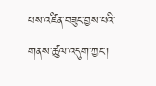པས་འཛིན་བཟུང་བྱས་པའི་གནས་ཚུལ་འདུག་ཀྱང་།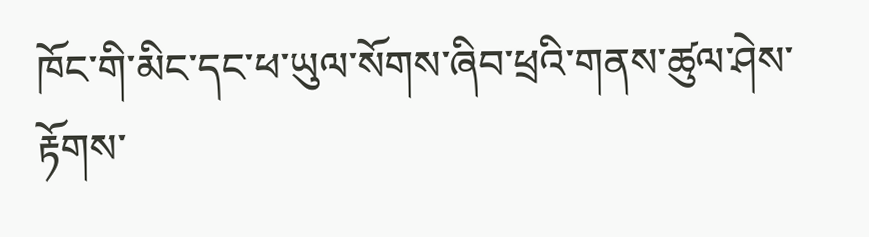ཁོང་གི་མིང་དང་ཕ་ཡུལ་སོགས་ཞིབ་ཕྲའི་གནས་ཚུལ་ཤེས་རྟོགས་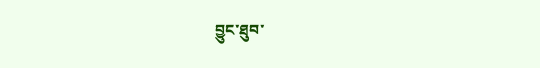བྱུང་ཐུབ་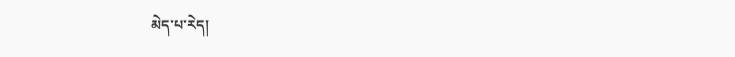མེད་པ་རེད།